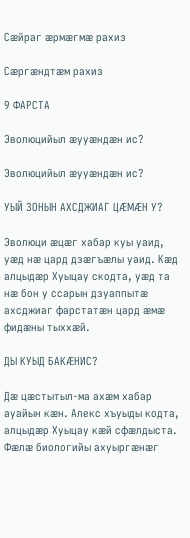Сӕйраг ӕрмӕгмӕ рахиз

Сӕргӕндтӕм рахиз

9 ФАРСТА

Эволюцийыл ӕууӕндӕн ис?

Эволюцийыл ӕууӕндӕн ис?

УЫЙ ЗОНЫН АХСДЖИАГ ЦӔМӔН У?

Эволюци ӕцӕг хабар куы уаид, уӕд нӕ цард дзӕгъӕлы уаид. Кӕд алцыдӕр Хуыцау скодта, уӕд та нӕ бон у ссарын дзуаппытӕ ахсджиаг фарстатӕн цард ӕмӕ фидӕны тыххӕй.

ДЫ КУЫД БАКӔНИС?

Дӕ цӕстытыл-ма ахӕм хабар ауайын кӕн. Алекс хъуыды кодта, алцыдӕр Хуыцау кӕй сфӕлдыста. Фӕлӕ биологийы ахуыргӕнӕг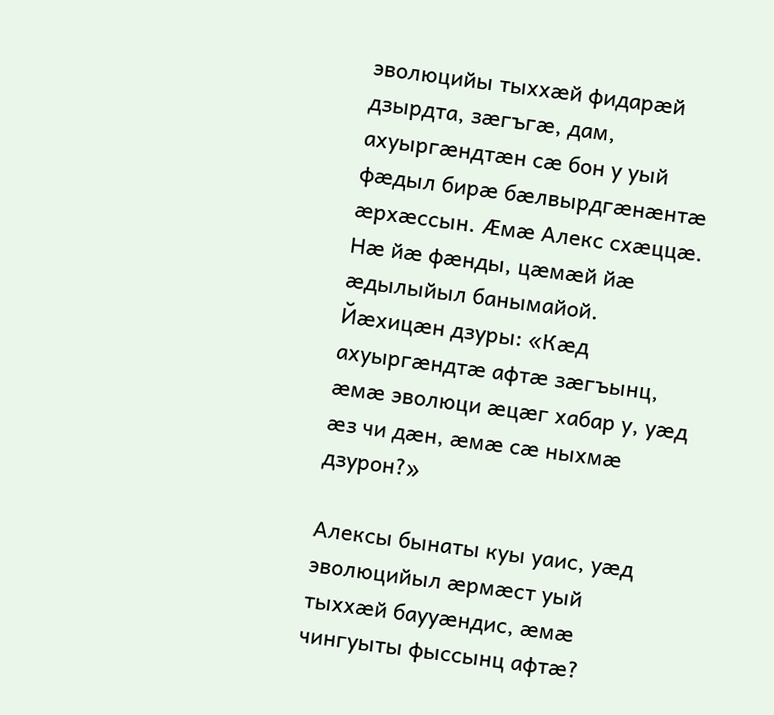эволюцийы тыххӕй фидарӕй дзырдта, зӕгъгӕ, дам, ахуыргӕндтӕн сӕ бон у уый фӕдыл бирӕ бӕлвырдгӕнӕнтӕ ӕрхӕссын. Ӕмӕ Алекс схӕццӕ. Нӕ йӕ фӕнды, цӕмӕй йӕ ӕдылыйыл банымайой. Йӕхицӕн дзуры: «Кӕд ахуыргӕндтӕ афтӕ зӕгъынц, ӕмӕ эволюци ӕцӕг хабар у, уӕд ӕз чи дӕн, ӕмӕ сӕ ныхмӕ дзурон?»

Алексы бынаты куы уаис, уӕд эволюцийыл ӕрмӕст уый тыххӕй баууӕндис, ӕмӕ чингуыты фыссынц афтӕ?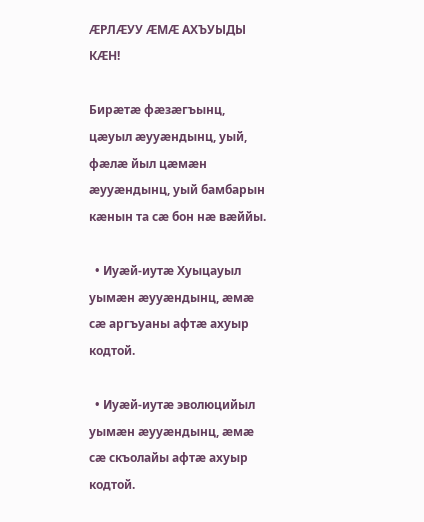ӔРЛӔУУ ӔМӔ АХЪУЫДЫ КӔН!

Бирӕтӕ фӕзӕгъынц, цӕуыл ӕууӕндынц, уый, фӕлӕ йыл цӕмӕн ӕууӕндынц, уый бамбарын кӕнын та сӕ бон нӕ вӕййы.

  • Иуӕй-иутӕ Хуыцауыл уымӕн ӕууӕндынц, ӕмӕ сӕ аргъуаны афтӕ ахуыр кодтой.

  • Иуӕй-иутӕ эволюцийыл уымӕн ӕууӕндынц, ӕмӕ сӕ скъолайы афтӕ ахуыр кодтой.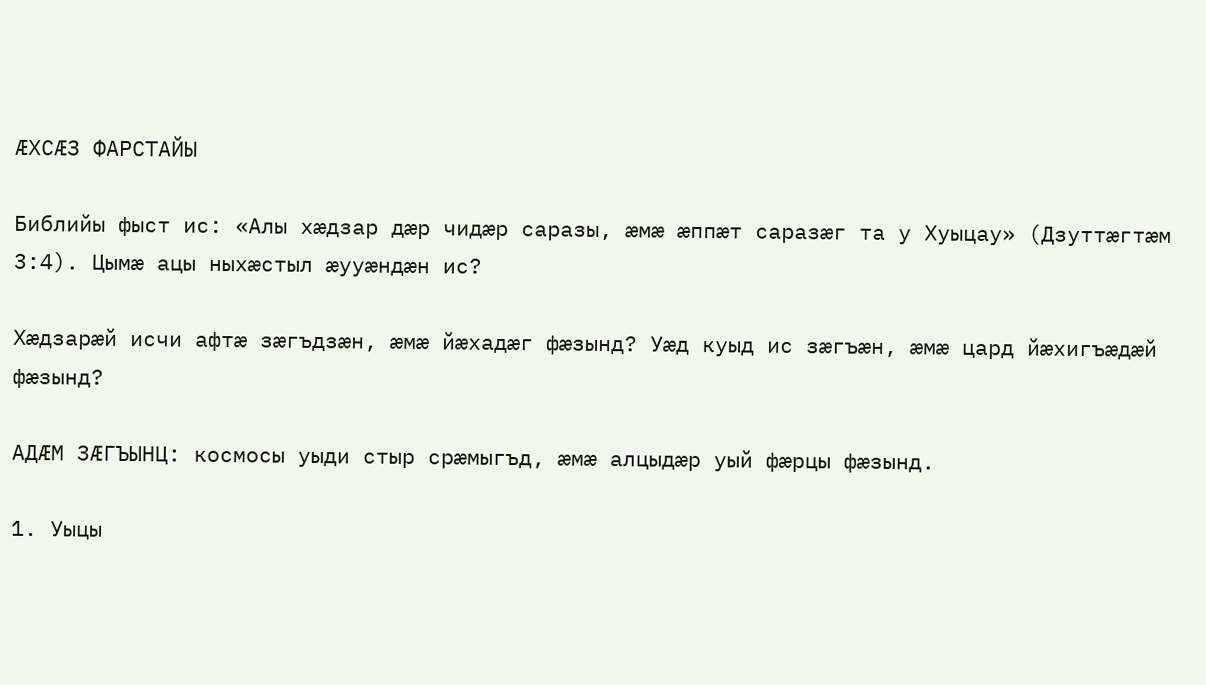ӔХСӔЗ ФАРСТАЙЫ

Библийы фыст ис: «Алы хӕдзар дӕр чидӕр саразы, ӕмӕ ӕппӕт саразӕг та у Хуыцау» (Дзуттӕгтӕм 3:4). Цымӕ ацы ныхӕстыл ӕууӕндӕн ис?

Хӕдзарӕй исчи афтӕ зӕгъдзӕн, ӕмӕ йӕхадӕг фӕзынд? Уӕд куыд ис зӕгъӕн, ӕмӕ цард йӕхигъӕдӕй фӕзынд?

АДӔМ ЗӔГЪЫНЦ: космосы уыди стыр срӕмыгъд, ӕмӕ алцыдӕр уый фӕрцы фӕзынд.

1. Уыцы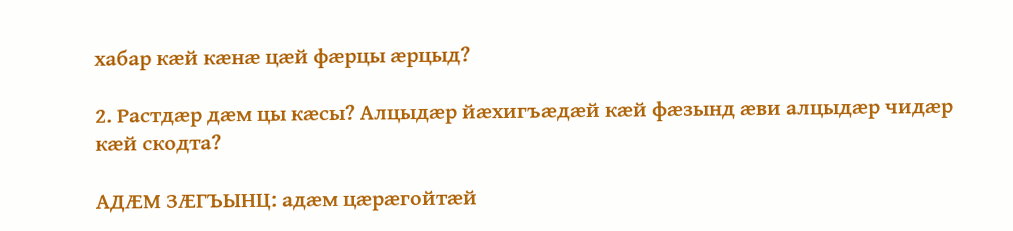хабар кӕй кӕнӕ цӕй фӕрцы ӕрцыд?

2. Растдӕр дӕм цы кӕсы? Алцыдӕр йӕхигъӕдӕй кӕй фӕзынд ӕви алцыдӕр чидӕр кӕй скодта?

АДӔМ ЗӔГЪЫНЦ: адӕм цӕрӕгойтӕй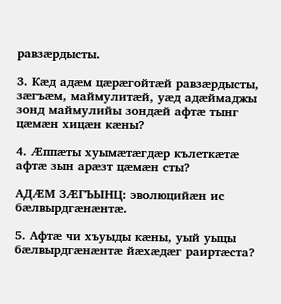равзӕрдысты.

3. Кӕд адӕм цӕрӕгойтӕй равзӕрдысты, зӕгъӕм, маймулитӕй, уӕд адӕймаджы зонд маймулийы зондӕй афтӕ тынг цӕмӕн хицӕн кӕны?

4. Ӕппӕты хуымӕтӕгдӕр кълеткӕтӕ афтӕ зын арӕзт цӕмӕн сты?

АДӔМ ЗӔГЪЫНЦ: эволюцийӕн ис бӕлвырдгӕнӕнтӕ.

5. Афтӕ чи хъуыды кӕны, уый уыцы бӕлвырдгӕнӕнтӕ йӕхӕдӕг раиртӕста?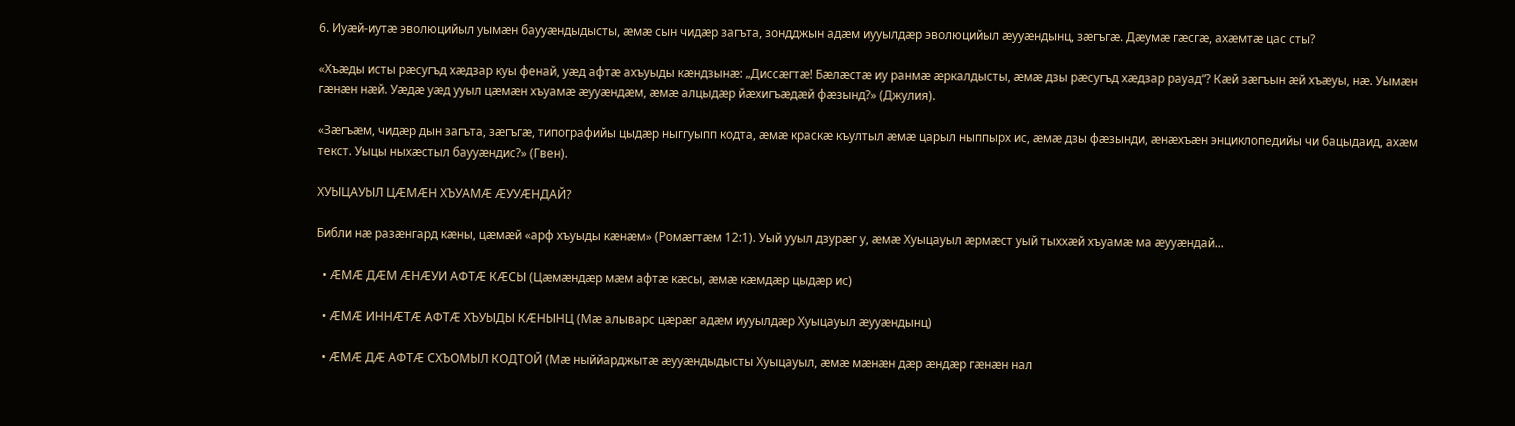6. Иуӕй-иутӕ эволюцийыл уымӕн баууӕндыдысты, ӕмӕ сын чидӕр загъта, зондджын адӕм иууылдӕр эволюцийыл ӕууӕндынц, зӕгъгӕ. Дӕумӕ гӕсгӕ, ахӕмтӕ цас сты?

«Хъӕды исты рӕсугъд хӕдзар куы фенай, уӕд афтӕ ахъуыды кӕндзынӕ: „Диссӕгтӕ! Бӕлӕстӕ иу ранмӕ ӕркалдысты, ӕмӕ дзы рӕсугъд хӕдзар рауад“? Кӕй зӕгъын ӕй хъӕуы, нӕ. Уымӕн гӕнӕн нӕй. Уӕдӕ уӕд ууыл цӕмӕн хъуамӕ ӕууӕндӕм, ӕмӕ алцыдӕр йӕхигъӕдӕй фӕзынд?» (Джулия).

«Зӕгъӕм, чидӕр дын загъта, зӕгъгӕ, типографийы цыдӕр ныггуыпп кодта, ӕмӕ краскӕ къултыл ӕмӕ царыл ныппырх ис, ӕмӕ дзы фӕзынди, ӕнӕхъӕн энциклопедийы чи бацыдаид, ахӕм текст. Уыцы ныхӕстыл баууӕндис?» (Гвен).

ХУЫЦАУЫЛ ЦӔМӔН ХЪУАМӔ ӔУУӔНДАЙ?

Библи нӕ разӕнгард кӕны, цӕмӕй «арф хъуыды кӕнӕм» (Ромӕгтӕм 12:1). Уый ууыл дзурӕг у, ӕмӕ Хуыцауыл ӕрмӕст уый тыххӕй хъуамӕ ма ӕууӕндай...

  • ӔМӔ ДӔМ ӔНӔУИ АФТӔ КӔСЫ (Цӕмӕндӕр мӕм афтӕ кӕсы, ӕмӕ кӕмдӕр цыдӕр ис)

  • ӔМӔ ИННӔТӔ АФТӔ ХЪУЫДЫ КӔНЫНЦ (Мӕ алыварс цӕрӕг адӕм иууылдӕр Хуыцауыл ӕууӕндынц)

  • ӔМӔ ДӔ АФТӔ СХЪОМЫЛ КОДТОЙ (Мӕ ныййарджытӕ ӕууӕндыдысты Хуыцауыл, ӕмӕ мӕнӕн дӕр ӕндӕр гӕнӕн нал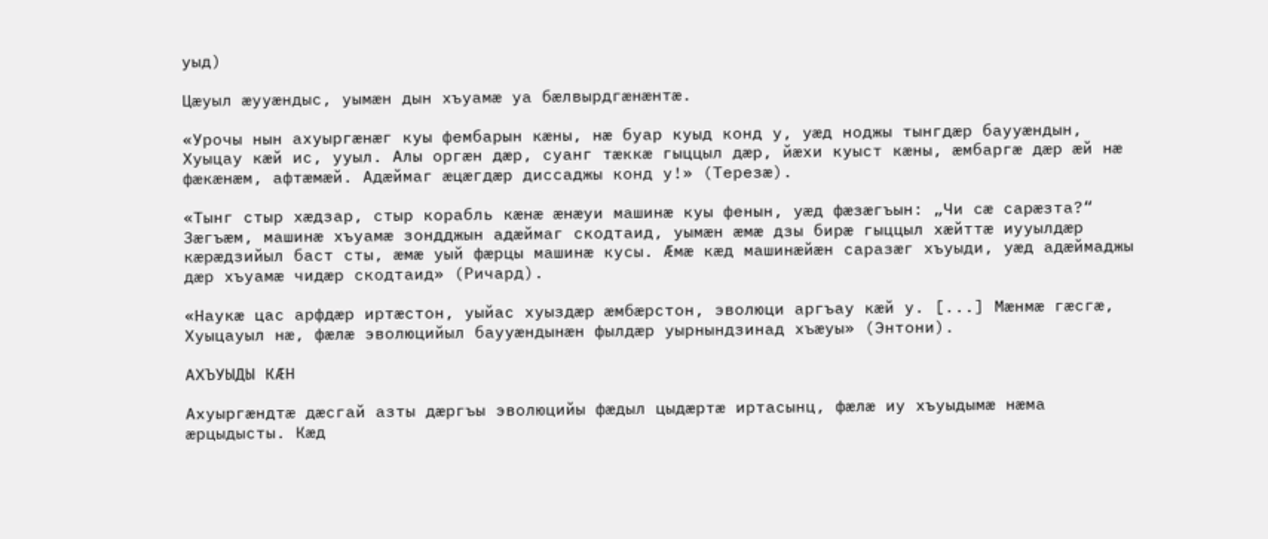уыд)

Цӕуыл ӕууӕндыс, уымӕн дын хъуамӕ уа бӕлвырдгӕнӕнтӕ.

«Урочы нын ахуыргӕнӕг куы фембарын кӕны, нӕ буар куыд конд у, уӕд ноджы тынгдӕр баууӕндын, Хуыцау кӕй ис, ууыл. Алы оргӕн дӕр, суанг тӕккӕ гыццыл дӕр, йӕхи куыст кӕны, ӕмбаргӕ дӕр ӕй нӕ фӕкӕнӕм, афтӕмӕй. Адӕймаг ӕцӕгдӕр диссаджы конд у!» (Терезӕ).

«Тынг стыр хӕдзар, стыр корабль кӕнӕ ӕнӕуи машинӕ куы фенын, уӕд фӕзӕгъын: „Чи сӕ сарӕзта?“ Зӕгъӕм, машинӕ хъуамӕ зондджын адӕймаг скодтаид, уымӕн ӕмӕ дзы бирӕ гыццыл хӕйттӕ иууылдӕр кӕрӕдзийыл баст сты, ӕмӕ уый фӕрцы машинӕ кусы. Ӕмӕ кӕд машинӕйӕн саразӕг хъуыди, уӕд адӕймаджы дӕр хъуамӕ чидӕр скодтаид» (Ричард).

«Наукӕ цас арфдӕр иртӕстон, уыйас хуыздӕр ӕмбӕрстон, эволюци аргъау кӕй у. [...] Мӕнмӕ гӕсгӕ, Хуыцауыл нӕ, фӕлӕ эволюцийыл баууӕндынӕн фылдӕр уырнындзинад хъӕуы» (Энтони).

АХЪУЫДЫ КӔН

Ахуыргӕндтӕ дӕсгай азты дӕргъы эволюцийы фӕдыл цыдӕртӕ иртасынц, фӕлӕ иу хъуыдымӕ нӕма ӕрцыдысты. Кӕд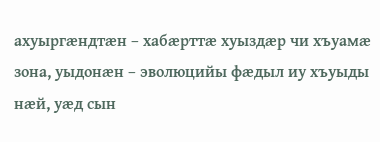ахуыргӕндтӕн – хабӕрттӕ хуыздӕр чи хъуамӕ зона, уыдонӕн – эволюцийы фӕдыл иу хъуыды нӕй, уӕд сын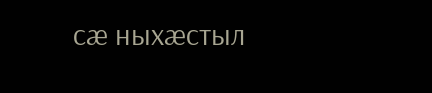сӕ ныхӕстыл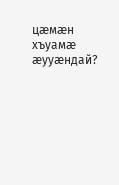цӕмӕн хъуамӕ ӕууӕндай?